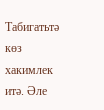Табигатьтә көз хакимлек итә. Әле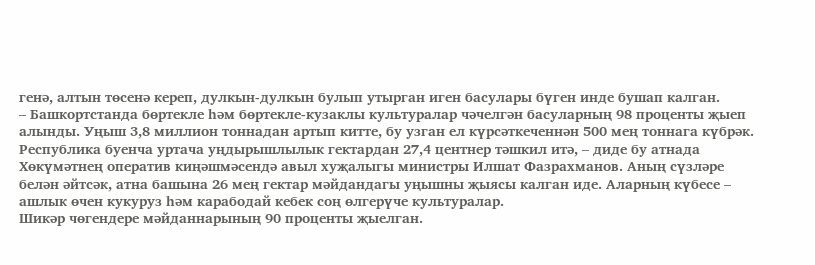генә, алтын төсенә кереп, дулкын-дулкын булып утырган иген басулары бүген инде бушап калган.
– Башкортстанда бөртекле һәм бөртекле-кузаклы культуралар чәчелгән басуларның 98 проценты җыеп алынды. Уңыш 3,8 миллион тоннадан артып китте, бу узган ел күрсәткеченнән 500 мең тоннага күбрәк. Республика буенча уртача уңдырышлылык гектардан 27,4 центнер тәшкил итә, – диде бу атнада Хөкүмәтнең оператив киңәшмәсендә авыл хуҗалыгы министры Илшат Фазрахманов. Аның сүзләре белән әйтсәк, атна башына 26 мең гектар мәйдандагы уңышны җыясы калган иде. Аларның күбесе – ашлык өчен кукуруз һәм карабодай кебек соң өлгерүче культуралар.
Шикәр чөгендере мәйданнарының 90 проценты җыелган.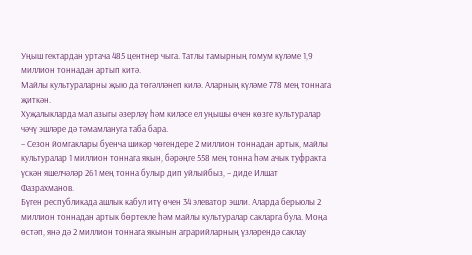Уңыш гектардан уртача 485 центнер чыга. Татлы тамырның гомум күләме 1,9 миллион тоннадан артып китә.
Майлы культураларны җыю да төгәлләнеп килә. Аларның күләме 778 мең тоннага җиткән.
Хуҗалыкларда мал азыгы әзерләү һәм киләсе ел уңышы өчен көзге культуралар чәчү эшләре дә тәмамлануга таба бара.
– Сезон йомгаклары буенча шикәр чөгендере 2 миллион тоннадан артык, майлы культуралар 1 миллион тоннага якын, бәрәңге 558 мең тонна һәм ачык туфракта үскән яшелчәләр 261 мең тонна булыр дип уйлыйбыз, – диде Илшат Фазрахманов.
Бүген республикада ашлык кабул итү өчен 34 элеватор эшли. Аларда берьюлы 2 миллион тоннадан артык бөртекле һәм майлы культуралар сакларга була. Моңа өстәп, янә дә 2 миллион тоннага якынын аграрийларның үзләрендә саклау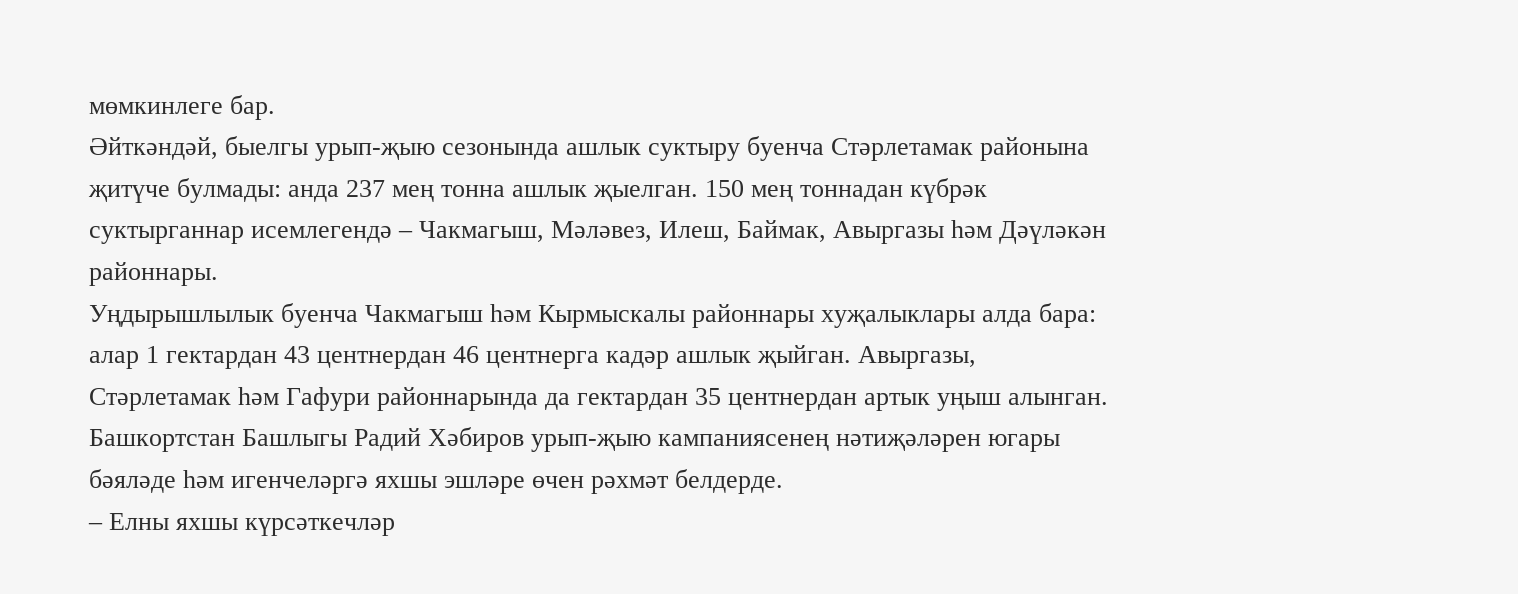мөмкинлеге бар.
Әйткәндәй, быелгы урып-җыю сезонында ашлык суктыру буенча Стәрлетамак районына җитүче булмады: анда 237 мең тонна ашлык җыелган. 150 мең тоннадан күбрәк суктырганнар исемлегендә – Чакмагыш, Мәләвез, Илеш, Баймак, Авыргазы һәм Дәүләкән районнары.
Уңдырышлылык буенча Чакмагыш һәм Кырмыскалы районнары хуҗалыклары алда бара: алар 1 гектардан 43 центнердан 46 центнерга кадәр ашлык җыйган. Авыргазы, Стәрлетамак һәм Гафури районнарында да гектардан 35 центнердан артык уңыш алынган.
Башкортстан Башлыгы Радий Хәбиров урып-җыю кампаниясенең нәтиҗәләрен югары бәяләде һәм игенчеләргә яхшы эшләре өчен рәхмәт белдерде.
– Елны яхшы күрсәткечләр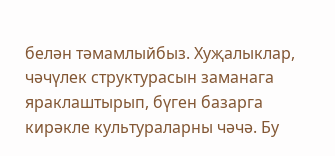белән тәмамлыйбыз. Хуҗалыклар, чәчүлек структурасын заманага яраклаштырып, бүген базарга кирәкле культураларны чәчә. Бу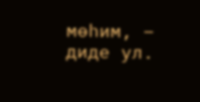мөһим, – диде ул.